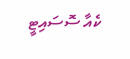ކެއާ ސޮސައިޓީ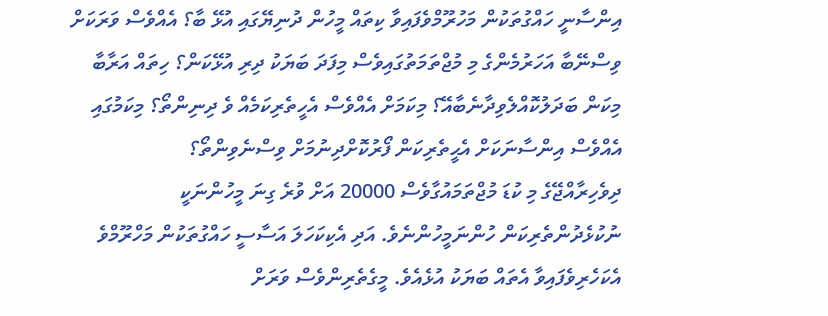އިންސާނީ ހައްގުތަކުން މަހުރޫމްވެފައިވާ ކިތައް މީހުން ދުނިޔޭގައި އުޅޭ ބާ؟ އެއްވެސް ވަރަކަށް ވިސްނޭބާ އަހަރުމެންގެ މި މުޖްތަމަތުގައިވެސް މިފަދަ ބަޔަކު ދިރި އުޅޭކަން؟ ހިތައް އަރާބާ މިކަން ބަދަލުކޮއްލެވިދާނެބާއޭ؟ މިކަމަށް އެއްވެސް އެހީތެރިކަމެއް ވެ ދިނިންތޯ؟ މިކަމުގައި އެއްވެސް އިންސާނަކަށް އެޙީތެރިކަން ފޯރުކޮށްދިނުމަށް ވިސްނެވިންތޯ؟
ދިވެހިރާއްޖޭގެ މި ކުޑަ މުޖްތަމައުގާވެސް 20000 އަށް ވުރެ ގިނަ މީހުންނަކީ ނުކުޅެދުންތެރިކަން ހުންނަމީހުންނެވެ. އަދި އެކިކަހަލަ އަސާސީ ހައްގުތަކުން މަހްރޫމްވެ އެކަހެރިވެފައިވާ އެތައް ބަޔަކު އުޅެއެވެ. މީގެތެރިންވެސް ވަރަށް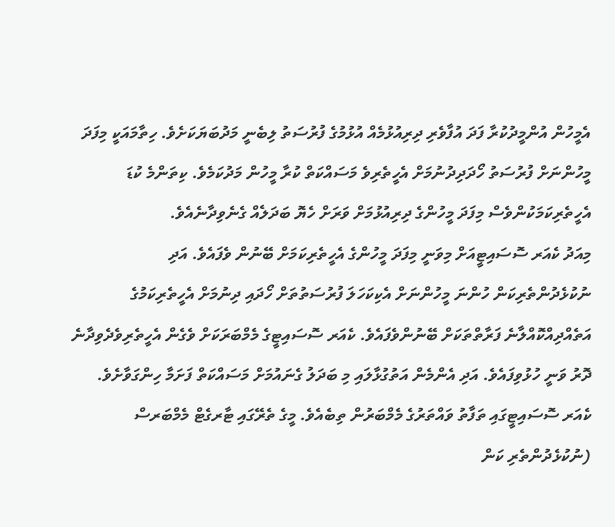އެމީހުން އުންމީދުކުރާ ފަދަ އުފާވެރި ދިރިއުޅުމެއް އުޅުމުގެ ފުރުސަތު ލިބެނީ މަދުބަޔަކަށެވެ. ހިތާމައަކީ މިފަދަ މީހުންނަށް ފުރުސަތު ހޯދަދިދުނުމަށް އެހީތެރިވެ މަސައްކަތް ކުރާ މީހުން މަދުކަމެވެ. ކިތަންމެ ކުޑަ އެހީތެރިކަމަކުންވެސް މިފަދަ މީހުންގެ ދިރިއުޅުމަށް ވަރަށް ހެޔޮ ބަދަލެއް ގެނެވިދާނެއެވެ.
މިއަދު ކެއަރ ސޮސައިޓީއަށް މިވަނީ މިފަދަ މީހުންގެ އެހީތެރިކަމަށް ބޭނުން ވެފައެވެ. އަދި ނުކުޅެދުންތެރިކަން ހުންނަ މީހުންނަށް އެކިކަހަލަ ފުރުސަތުތަށް ހޯދައި ދިނުމަށް އެހީތެރިކަމުގެ އަތެއްދިއްކޮއްލާނެ ފަރާތްތަކަށް ބޭނުންވެފައެވެ. ކެއަރ ސޮސައިޓީގެ މެމްބަރަކަށް ވެގެން އެހީތެރިވެދެވިދާނެ ދޮރު ވަނީ ހުޅުވިފައެވެ. އަދި އެންމެން އަތުގުޅާލައި މި ބަދަލު ގެނައުމަށް މަސައްކަތް ފަށަމާ ހިންގަވާށެވެ.
ކެއަރ ސޮސައިޓީގައި ތަފާތު ވައްތަރުގެ މެމްބަރުން ތިބެއެވެ. މީގެ ތެރޭގައި ޓާރގެޓް މެމްބަރސް (ނުކުޅެދުންތެރި ކަން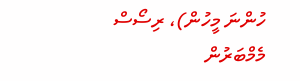ހުންނަ މީހުން)، ރިސޯސް މެމްބަރުން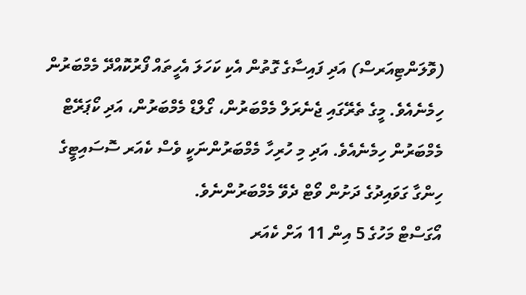(ވޮލަންޓިއަރސް) އަދި ފައިސާގެ ގޮތުން އެކި ކަހަލަ އެހީތައް ފޯރުކޮއްދޭ މެމްބަރުން ހިމެނެއެވެ. މީގެ ތެރޭގައި ޖެނެރަލް މެމްބަރުން، ގޯލްޑް މެމްބަރުން، އަދި ކޯޕަރޭޓް މެމްބަރުން ހިމެނެއެވެ. އަދި މި ހުރިހާ މެމްބަރުންނަކީ ވެސް ކެއަރ ސޮސައިޓީގެ ހިންގާ ގަވައިދުގެ ދަށުން ވޯޓް ދެވޭ މެމްބަރުންނެވެ.
އޯގަސްޓް މަހުގެ 5 އިން 11 އަށް ކެއަރ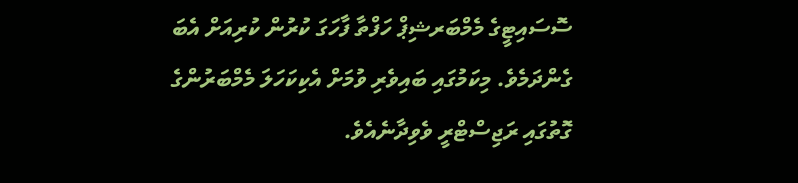ސޮސައިޓީގެ މެމްބަރޝިޕް ހަފްތާ ފާހަގަ ކުރުން ކުރިއަށް އެބަ ގެންދަމެވެ. މިކަމުގައި ބައިވެރި ވުމަށް އެކިކަހަލަ މެމްބަރުންގެ ގޮތުގައި ރަޖިސްޓްރީ ވެވިދާނެއެވެ.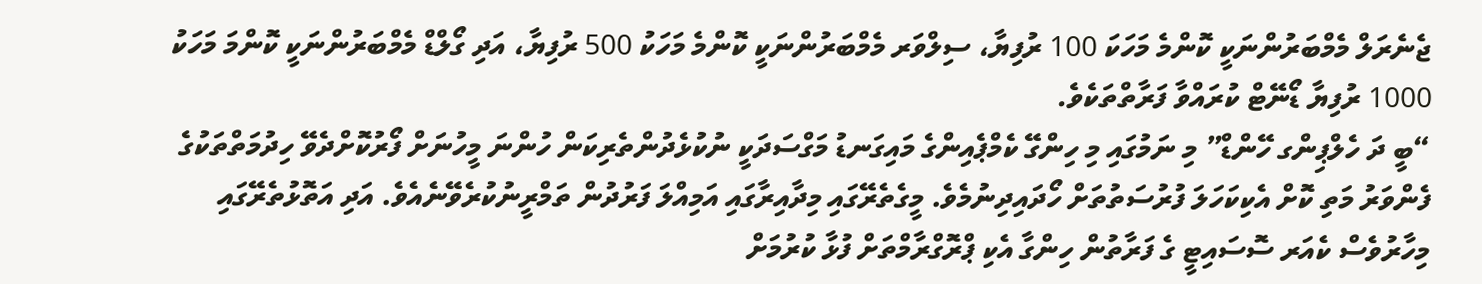ޖެނެރަލް މެމްބަރުންނަކީ ކޮންމެ މަހަކަ 100 ރުފިޔާ، ސިލްވަރ މެމްބަރުންނަކީ ކޮންމެ މަހަކު 500 ރުފިޔާ، އަދި ގޯލްޑް މެމްބަރުންނަކީ ކޮންމަ މަހަކު 1000 ރުފިޔާ ޑޯނޭޓް ކުރައްވާ ފަރާތްތަކެވެ.
“ބީ ދަ ހެލްޕިންގ ހޭންޑް” މި ނަމުގައި މި ހިންގޭ ކެމްޕެއިންގެ މައިގަނޑު މަގްސަދަކީ ނުކުޅެދުންތެރިކަން ހުންނަ މީހުނަށް ފޯރުކޮށްދެވޭ ހިދުމަތްތަކުގެ ފެންވަރު މަތި ކޮށް އެކިކަހަލަ ފުރުސަތުތަށް ހޯދައިދިނުމެވެ. މީގެތެރޭގައި މިދާއިރާގައި އަމިއްލަ ފަރުދުން ތަމްރީނުކުރެވޭނެއެވެ. އަދި އަތޮޅުތެރޭގައި މިހާރުވެސް ކެއަރ ސޮސައިޓީ ގެ ފަރާތުން ހިންގާ އެކި ޕްރޮގްރާމްތަށް ފުޅާ ކުރުމަށް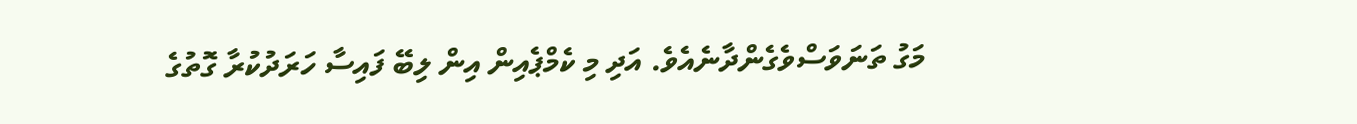މަގު ތަނަވަސްވެގެންދާނެއެވެ. އަދި މި ކެމްޕެއިން އިން ލިބޭ ފައިސާ ހަރަދުކުރާ ގޮތުގެ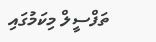ތަފްސީލް މިކަމުގައި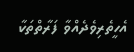އެހީތެރިވެދެއްވާ ފަރާތްތަކާ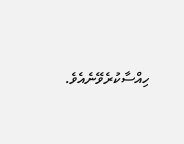ހިއްސާކުރެވޭނެއެވެ.